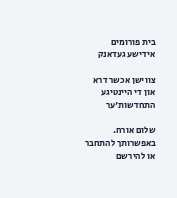בית פורומים אידישע געדאנק

צווישן אכשר דרא און די היינטיגע התחדשות'ער

שלום אורח. באפשרותך להתחבר או להירשם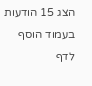הצג 15 הודעות בעמוד הוסף לדף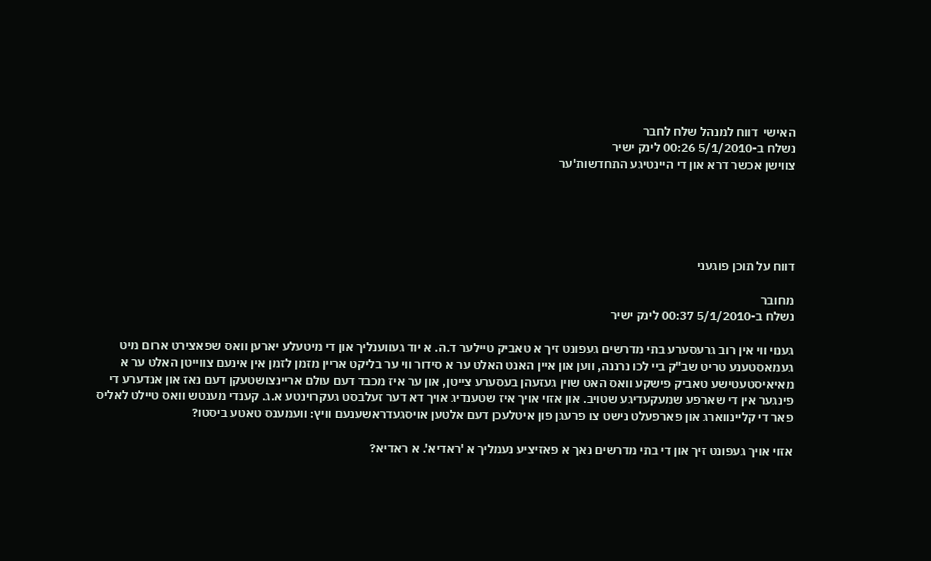האישי  דווח למנהל שלח לחבר
נשלח ב-5/1/2010 00:26 לינק ישיר
צווישן אכשר דרא און די היינטיגע התחדשות'ער





דווח על תוכן פוגעני

מחובר
נשלח ב-5/1/2010 00:37 לינק ישיר

גענוי ווי אין רוב גרעסערע בתי מדרשים געפונט זיך א טאביק טיילער ד.ה. א יוד געווענליך און די מיטעלע יארען וואס שפאצירט ארום מיט געמאסטענע טריט שב"ק ביי לכו נרננה, ווען און איין האנט האלט ער א סידור ווי ער בליקט אריין מזמן לזמן אין אינעם צווייטן האלט ער א מאיאיסטעטישע טאביק פישקע וואס האט שוין געזעהן בעסערע צייטן, און ער איז מכבד דעם עולם אריינצושטעקן דעם נאז און אנדערע די פינגער אין די שארפע שמעקעדיגע שטויב. און אזוי אויך איז שטענדיג אויך דא דער זעלבסט געקרוינטע א.ג. קענדי מענטש וואס טיילט לאליס פאר די קליינווארג און פארפעלט נישט צו פרעגן פון איטלעכן דעם אלטען אויסגעדראשענעם וויץ: וועמענס טאטע ביסטו?

אזוי אויך געפונט זיך און די בתי מדרשים נאך א פאזיציע נעמליך א 'ראדיא'. א ראדיא?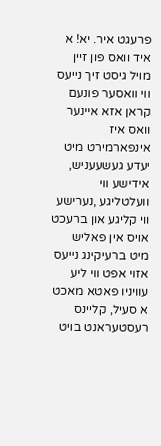פרעגט איר. יא! א איד וואס פון זיין מויל גיסט זיך נייעס ווי וואסער פונעם קראן אזא איינער וואס איז אינפארמירט מיט יעדע געשעעניש, אידישע ווי וועלטליגע ,נערישע ווי קליגע און ברעכט אויס אין פאליש מיט ברעיקינג נייעס אזוי אפט ווי ליע עוויניו פאטא מאכט א סעיל, קליינס רעסטעראנט בויט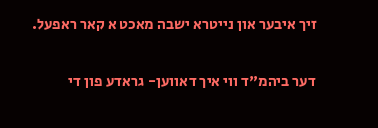זיך איבער און נייטרא ישבה מאכט א קאר ראפעל.

דער ביהמ"ד ווי איך דאווען- גראדע פון די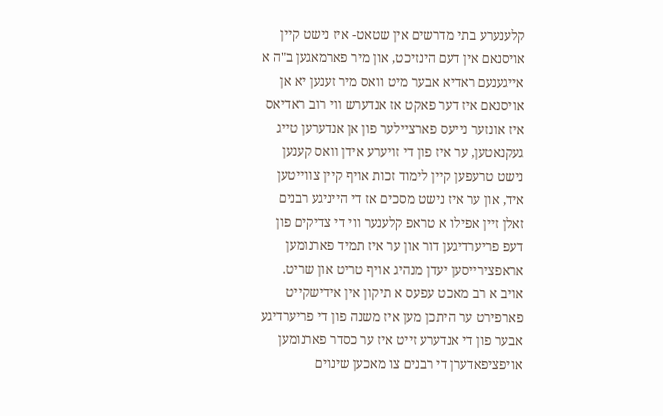קלענערע בתי מדרשים אין שטאט- איז נישט קיין אויסנאם אין דעם הינזיכט, און מיר פארמאגען ב"ה א אייגענעם ראדיא אבער מיט וואס מיר זענען יא אן אויסנאם איז דער פאקט אז אנדערש ווי רוב ראדיאס איז אונזער נייעס פארציילער פון אן אנדערען טייג געקנאטען, ער איז פון די זויערע אידן וואס קענען נישט טרעפען קיין לימוד זכות אויף קיין צווייטען איד, און ער איז נישט מסכים אז די הייניגע רבנים זאלן זיין אפילו א טראפ קלענער ווי די צדיקים פון דעפ פריערדיגען דור און ער איז תמיד פארנומען אראפצירייסען יעדן מנהיג אויף טריט און שריט. אויב א רב מאכט עפעס א תיקון אין אידישקייט פארפירט ער היתכן מען איז משנה פון די פריערדיגע אבער פון די אנדערע זייט איז ער כסדר פארנומען אויפציפאדערן די רבנים צו מאכען שינוים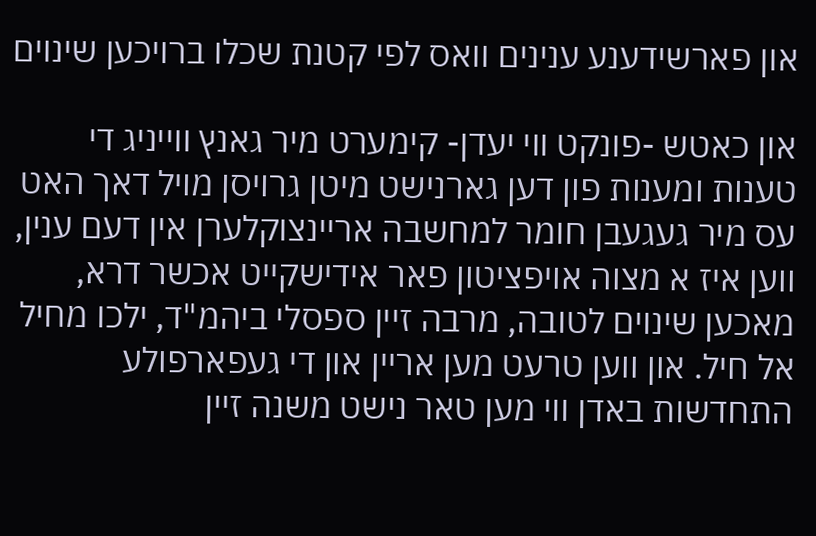און פארשידענע ענינים וואס לפי קטנת שכלו ברויכען שינוים

און כאטש -פונקט ווי יעדן- קימערט מיר גאנץ ווייניג די טענות ומענות פון דען גארנישט מיטן גרויסן מויל דאך האט עס מיר געגעבן חומר למחשבה אריינצוקלערן אין דעם ענין, ווען איז א מצוה אויפציטון פאר אידישקייט אכשר דרא, מאכען שינוים לטובה, מרבה זיין ספסלי ביהמ"ד, ילכו מחיל אל חיל. און ווען טרעט מען אריין און די געפארפולע התחדשות באדן ווי מען טאר נישט משנה זיין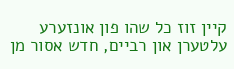קיין זוז כל שהו פון אונזערע עלטערן און רביים, חדש אסור מן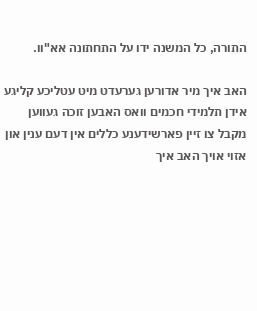התורה, כל המשנה ידו על התחתונה אא"וו.

האב איך מיר אדורען גערעדט מיט עטליכע קליגע אידן תלמידי חכמים וואס האבען זוכה געווען מקבל צו זיין פארשידענע כללים אין דעם ענין און אזוי אויך האב איך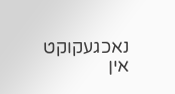נאכגעקוקט אין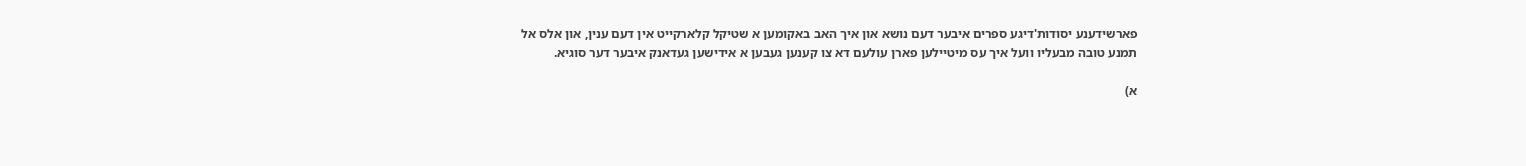פארשידענע יסודות'דיגע ספרים איבער דעם נושא און איך האב באקומען א שטיקל קלארקייט אין דעם ענין, און אלס אל תמנע טובה מבעליו וועל איך עס מיטיילען פארן עולעם דא צו קענען געבען א אידישען געדאנק איבער דער סוגיא.

א)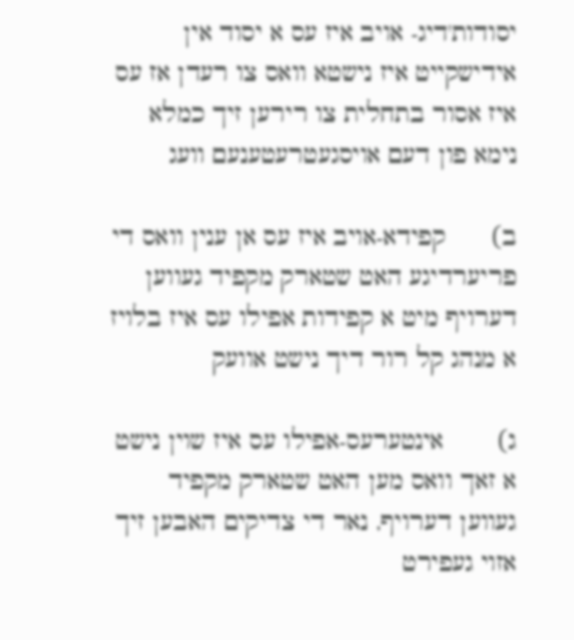יסודות'דיג- אויב איז עס א יסוד אין אידישקייט איז נישטא וואס צו רעדן אז עס איז אסור בתחלית צו רירען זיך כמלא נימא פון דעם אויסגעטרעטענעם וועג

ב)      קפידא-אויב איז עס אן ענין וואס די פריערדיגע האט שטארק מקפיד געווען דערויף מיט א קפידות אפילו עס איז בלויז א מנהג קל רור דיך נישט אוועק

ג)       אינטערעס-אפילו עס איז שוין נישט א זאך וואס מען האט שטארק מקפיד געווען דערויף, נאר די צדיקים האבען זיך אזוי געפירט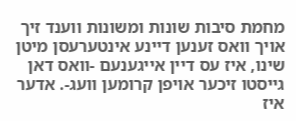מחמת סיבות שונות ומשונות ווענד זיך אויך וואס זענען דיינע אינטערעסן מיטן שינו, איז עס דיין אייגענעם -וואס דאן גייסטו זיכער אויפן קרומען וועג-. אדער איז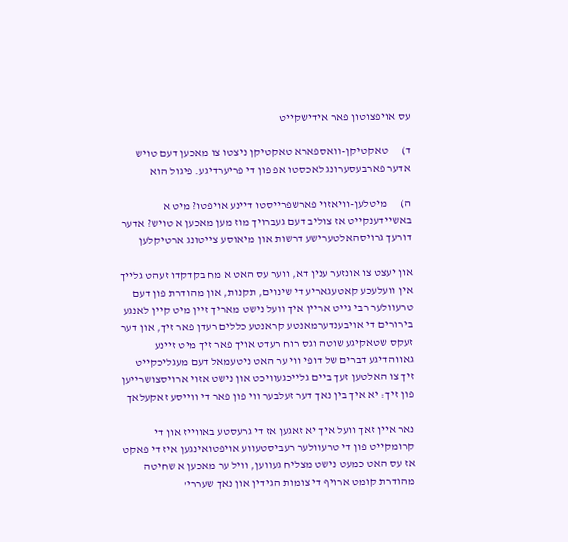עס אויפצוטון פאר אידישקייט

ד)      טאקטיקן-וואספארא טאקטיקן ניצטו צו מאכען דעם טויש אדער פארבעסערונג לאכסטו אפ פון די פריערדיגע. פיגול הוא

ה)      מיטלען-וויאזוי פארשפרייסטו דיינע אויפטו? מיט א באשיידענקייט אז צוליב דעם געברויך מוז מען מאכען א טויש? אדער דורעך גרויסהאלטערישע דרשות און מיאוסע צייטונג ארטיקלען

און יעצט צו אונזער ענין דא, ווער עס האט א מח בקדקדו זעהט גלייך אין וועלעכע קאטעגאריע די שינוים, תקנות, און מהודרת פון דעם טרעוולער רבי גייט אריין איך וועל נישט מאריך זיין מיט קיין לאנגע בירורים די אויבענדערמאנטע קראנטע כללים רעדן פאר זיך, און דער זעקס שטאקיגע שוטה וגס רוח רעדט אויך פאר זיך מיט זיינע גאווהדיגע דברים של דופי ווי ער האט ניטעמאל דעם מעגליכקייט זיך צו האלטען זעך ביים גלייכגעוויכט און נישט אזוי ארויסצושרייען פון זיך: יא איך בין נאך דער זעלבער ווי פון פאר די ווייסע זאקעלאך

נאר איין זאך וועל איך יא זאגען אז די גרעסטע באווייז און די קרומקייט פון די טרעוולער רעביסטעווע אויפטואינגען איז די פאקט אז עס האט כמעט נישט מצליח געווען, וויל ער מאכען א שחיטה מהודרת קומט ארויף די צומות הגידין און נאך שעררי'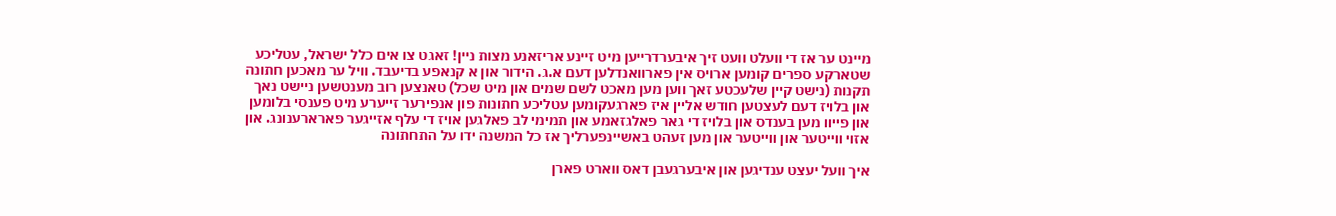מיינט ער אז די וועלט וועט זיך איבערדרייען מיט זיינע אריזאנע מצות ניין! זאגט צו אים כלל ישראל, עטליכע שטארקע ספרים קומען ארויס אין פארוואנדלען דעם א.ג. הידור און א קנאפע בדיעבד. וויל ער מאכען חתונה תקנות (נישט קיין שלעכטע זאך ווען מען מאכט לשם שמים און מיט שכל) טאנצען רוב מענטשען ניישט נאך און בלויז דעם לעצטען חודש אליין איז פארגעקומען עטליכע חתונות פון אנפירער זייערע מיט פענסי בלומען און פייוו מען בענדס און בלויז די גאר פאלגזאמע און תמימי לב פאלגען אויז די עלף אזייגער פארארענונג. און אזוי ווייטער און ווייטער און מען זעהט באשיינפערליך אז כל המשנה ידו על התחתונה

איך וועל יעצט ענדיגען און איבערגעבן דאס ווארט פארן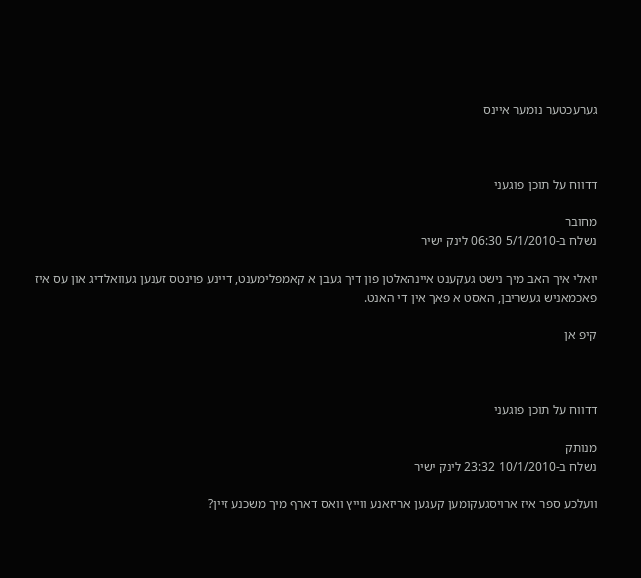גערעכטער נומער איינס



דדווח על תוכן פוגעני

מחובר
נשלח ב-5/1/2010 06:30 לינק ישיר

יואלי איך האב מיך נישט געקענט איינהאלטן פון דיך געבן א קאמפלימענט, דיינע פוינטס זענען געוואלדיג און עס איז פאכמאניש געשריבן, האסט א פאך אין די האנט.

קיפ אן



דדווח על תוכן פוגעני

מנותק
נשלח ב-10/1/2010 23:32 לינק ישיר

וועלכע ספר איז ארויסגעקומען קעגען אריזאנע ווייץ וואס דארף מיך משכנע זיין?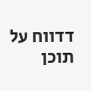דדווח על תוכן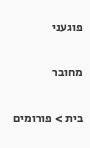פוגעני

מחובר

בית > פורומים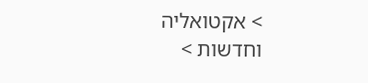> אקטואליה וחדשות >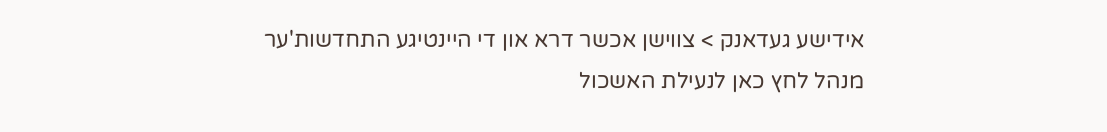אידישע געדאנק > צווישן אכשר דרא און די היינטיגע התחדשות'ער
מנהל לחץ כאן לנעילת האשכול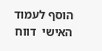הוסף לעמוד האישי  דווח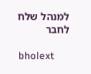למנהל שלח לחבר

bholext